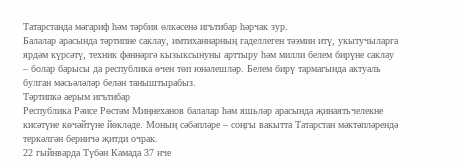Татарстанда мәгариф һәм тәрбия өлкәсенә игътибар һәрчак зур.
Балалар арасында тәртипне саклау, имтиханнарның гаделлеген тәэмин итү, укытучыларга ярдәм күрсәтү, техник фәннәргә кызыксынуны арттыру һәм милли белем бирүне саклау – болар барысы да республика өчен төп юнәлешләр. Белем бирү тармагында актуаль булган мәсьәләләр белән таныштырабыз.
Тәртипкә аерым игътибар
Республика Рәисе Рөстәм Миңнеханов балалар һәм яшьләр арасында җинаятьчелекне кисәтүне көчәйтүне йөкләде. Моның сәбәпләре – соңгы вакытта Татарстан мәктәпләрендә теркәлгән берничә җитди очрак.
22 гыйнварда Түбән Камада 37 нче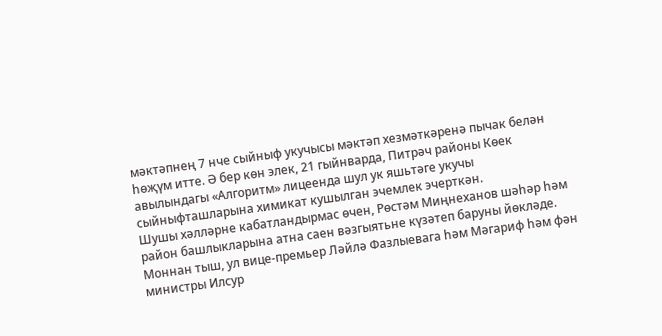мәктәпнең 7 нче сыйныф укучысы мәктәп хезмәткәренә пычак белән һөҗүм итте. Ә бер көн элек, 21 гыйнварда, Питрәч районы Көек авылындагы «Алгоритм» лицеенда шул ук яшьтәге укучы сыйныфташларына химикат кушылган эчемлек эчерткән.
Шушы хәлләрне кабатландырмас өчен, Рөстәм Миңнеханов шәһәр һәм район башлыкларына атна саен вәзгыятьне күзәтеп баруны йөкләде. Моннан тыш, ул вице-премьер Ләйлә Фазлыевага һәм Мәгариф һәм фән министры Илсур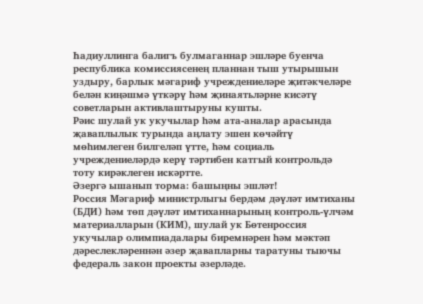Һадиуллинга балигъ булмаганнар эшләре буенча республика комиссиясенең планнан тыш утырышын уздыру, барлык мәгариф учреждениеләре җитәкчеләре белән киңәшмә үткәрү һәм җинаятьләрне кисәтү советларын активлаштыруны кушты.
Рәис шулай ук укучылар һәм ата-аналар арасында җаваплылык турында аңлату эшен көчәйтү мөһимлеген билгеләп үтте, һәм социаль учреждениеләрдә керү тәртибен катгый контрольдә тоту кирәклеген искәртте.
Әзергә ышанып торма: башыңны эшләт!
Россия Мәгариф министрлыгы бердәм дәүләт имтиханы (БДИ) һәм төп дәүләт имтиханнарының контроль-үлчәм материалларын (КИМ), шулай ук Бөтенроссия укучылар олимпиадалары биремнәрен һәм мәктәп дәреслекләреннән әзер җавапларны таратуны тыючы федераль закон проекты әзерләде.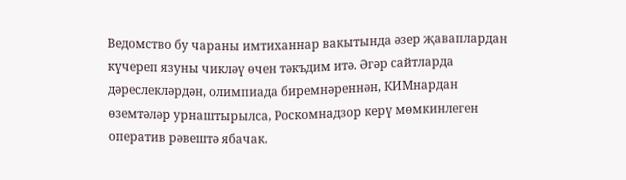Ведомство бу чараны имтиханнар вакытында әзер җаваплардан күчереп язуны чикләү өчен тәкъдим итә. Әгәр сайтларда дәреслекләрдән, олимпиада биремнәреннән, КИМнардан өземтәләр урнаштырылса, Роскомнадзор керү мөмкинлеген оператив рәвештә ябачак.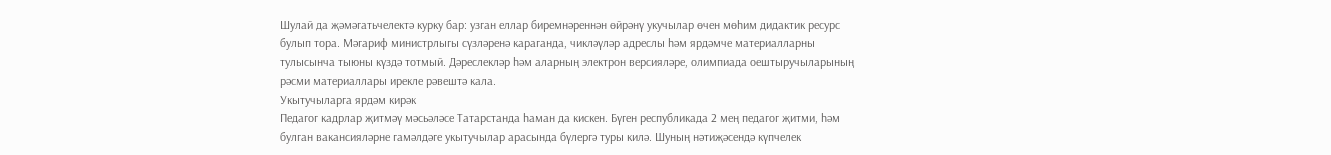Шулай да җәмәгатьчелектә курку бар: узган еллар биремнәреннән өйрәнү укучылар өчен мөһим дидактик ресурс булып тора. Мәгариф министрлыгы сүзләренә караганда, чикләүләр адреслы һәм ярдәмче материалларны тулысынча тыюны күздә тотмый. Дәреслекләр һәм аларның электрон версияләре, олимпиада оештыручыларының рәсми материаллары ирекле рәвештә кала.
Укытучыларга ярдәм кирәк
Педагог кадрлар җитмәү мәсьәләсе Татарстанда һаман да кискен. Бүген республикада 2 мең педагог җитми, һәм булган вакансияләрне гамәлдәге укытучылар арасында бүлергә туры килә. Шуның нәтиҗәсендә күпчелек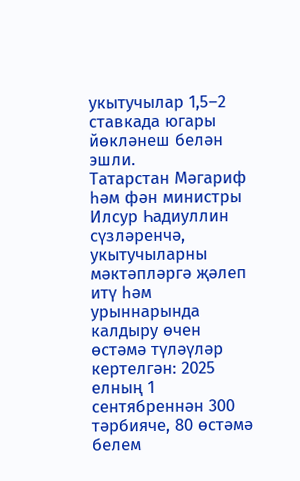укытучылар 1,5–2 ставкада югары йөкләнеш белән эшли.
Татарстан Мәгариф һәм фән министры Илсур Һадиуллин сүзләренчә, укытучыларны мәктәпләргә җәлеп итү һәм урыннарында калдыру өчен өстәмә түләүләр кертелгән: 2025 елның 1 сентябреннән 300 тәрбияче, 80 өстәмә белем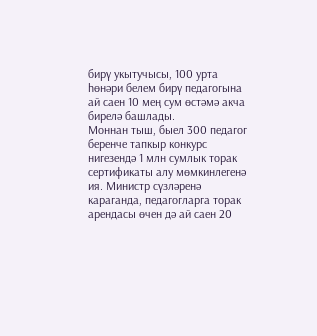бирү укытучысы, 100 урта һөнәри белем бирү педагогына ай саен 10 мең сум өстәмә акча бирелә башлады.
Моннан тыш, быел 300 педагог беренче тапкыр конкурс нигезендә 1 млн сумлык торак сертификаты алу мөмкинлегенә ия. Министр сүзләренә караганда, педагогларга торак арендасы өчен дә ай саен 20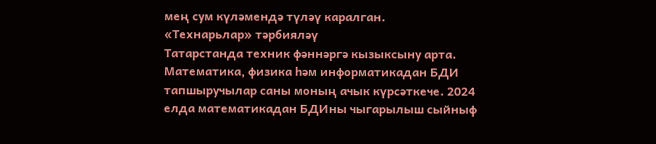мең сум күләмендә түләү каралган.
«Технарьлар» тәрбияләү
Татарстанда техник фәннәргә кызыксыну арта. Математика, физика һәм информатикадан БДИ тапшыручылар саны моның ачык күрсәткече. 2024 елда математикадан БДИны чыгарылыш сыйныф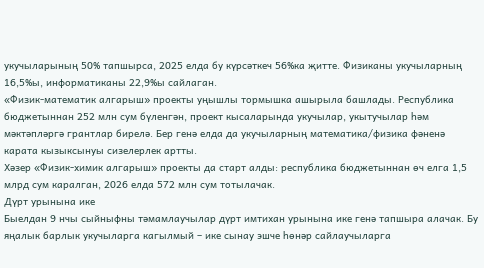укучыларының 50% тапшырса, 2025 елда бу күрсәткеч 56%ка җитте. Физиканы укучыларның 16,5%ы, информатиканы 22,9%ы сайлаган.
«Физик-математик алгарыш» проекты уңышлы тормышка ашырыла башлады. Республика бюджетыннан 252 млн сум бүленгән, проект кысаларында укучылар, укытучылар һәм мәктәпләргә грантлар бирелә. Бер генә елда да укучыларның математика/физика фәненә карата кызыксынуы сизелерлек артты.
Хәзер «Физик-химик алгарыш» проекты да старт алды: республика бюджетыннан өч елга 1,5 млрд сум каралган, 2026 елда 572 млн сум тотылачак.
Дүрт урынына ике
Быелдан 9 нчы сыйныфны тәмамлаучылар дүрт имтихан урынына ике генә тапшыра алачак. Бу яңалык барлык укучыларга кагылмый – ике сынау эшче һөнәр сайлаучыларга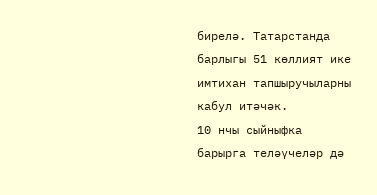бирелә. Татарстанда барлыгы 51 көллият ике имтихан тапшыручыларны кабул итәчәк.
10 нчы сыйныфка барырга теләүчеләр дә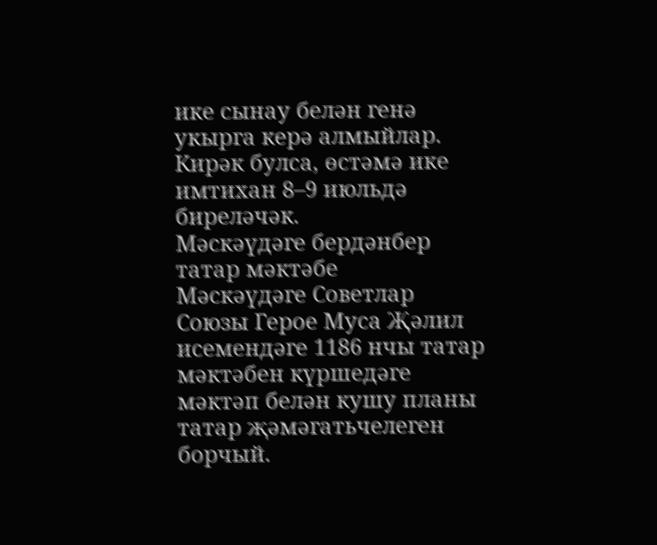ике сынау белән генә укырга керә алмыйлар. Кирәк булса, өстәмә ике имтихан 8–9 июльдә биреләчәк.
Мәскәүдәге бердәнбер татар мәктәбе
Мәскәүдәге Советлар Союзы Герое Муса Җәлил исемендәге 1186 нчы татар мәктәбен күршедәге мәктәп белән кушу планы татар җәмәгатьчелеген борчый.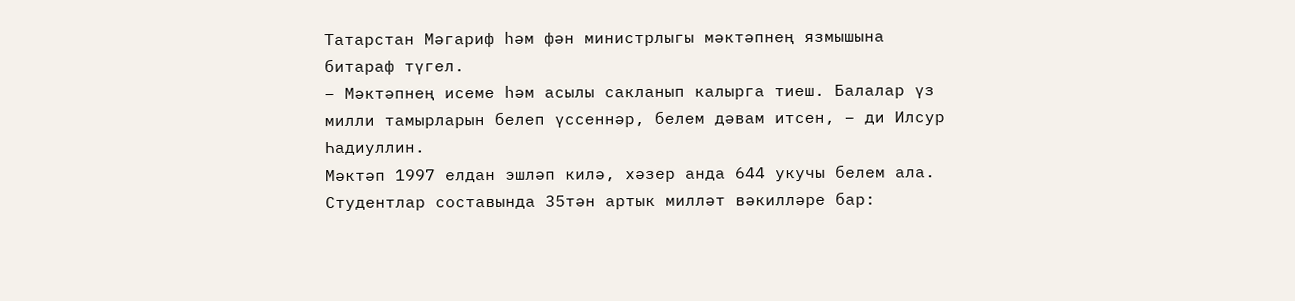Татарстан Мәгариф һәм фән министрлыгы мәктәпнең язмышына битараф түгел.
– Мәктәпнең исеме һәм асылы сакланып калырга тиеш. Балалар үз милли тамырларын белеп үссеннәр, белем дәвам итсен, – ди Илсур Һадиуллин.
Мәктәп 1997 елдан эшләп килә, хәзер анда 644 укучы белем ала. Студентлар составында 35тән артык милләт вәкилләре бар: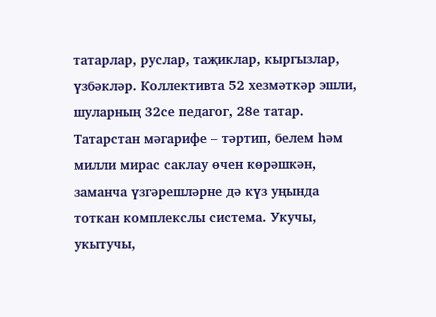татарлар, руслар, таҗиклар, кыргызлар, үзбәкләр. Коллективта 52 хезмәткәр эшли, шуларның 32се педагог, 28е татар.
Татарстан мәгарифе – тәртип, белем һәм милли мирас саклау өчен көрәшкән, заманча үзгәрешләрне дә күз уңында тоткан комплекслы система. Укучы, укытучы,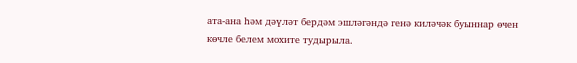ата-ана һәм дәүләт бердәм эшләгәндә генә киләчәк буыннар өчен көчле белем мохите тудырыла.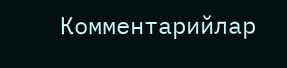Комментарийлар